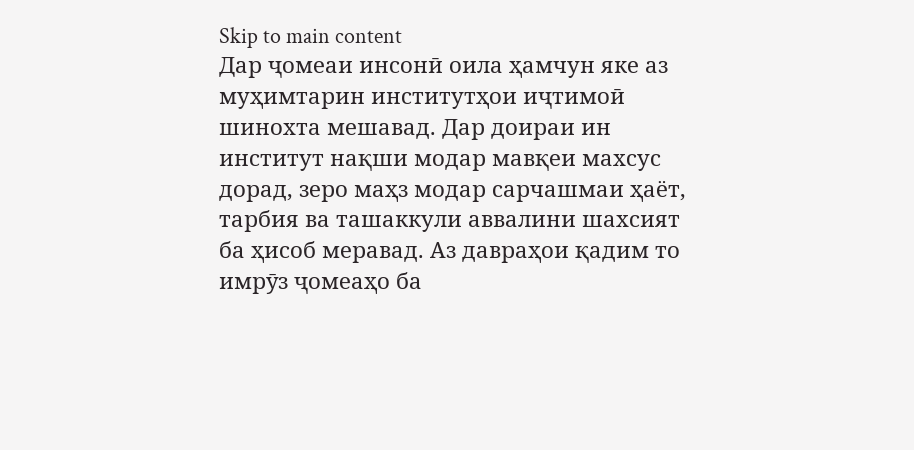Skip to main content
Дар ҷомеаи инсонӣ оила ҳамчун яке аз муҳимтарин институтҳои иҷтимоӣ шинохта мешавад. Дар доираи ин институт нақши модар мавқеи махсус дорад, зеро маҳз модар сарчашмаи ҳаёт, тарбия ва ташаккули аввалини шахсият ба ҳисоб меравад. Аз давраҳои қадим то имрӯз ҷомеаҳо ба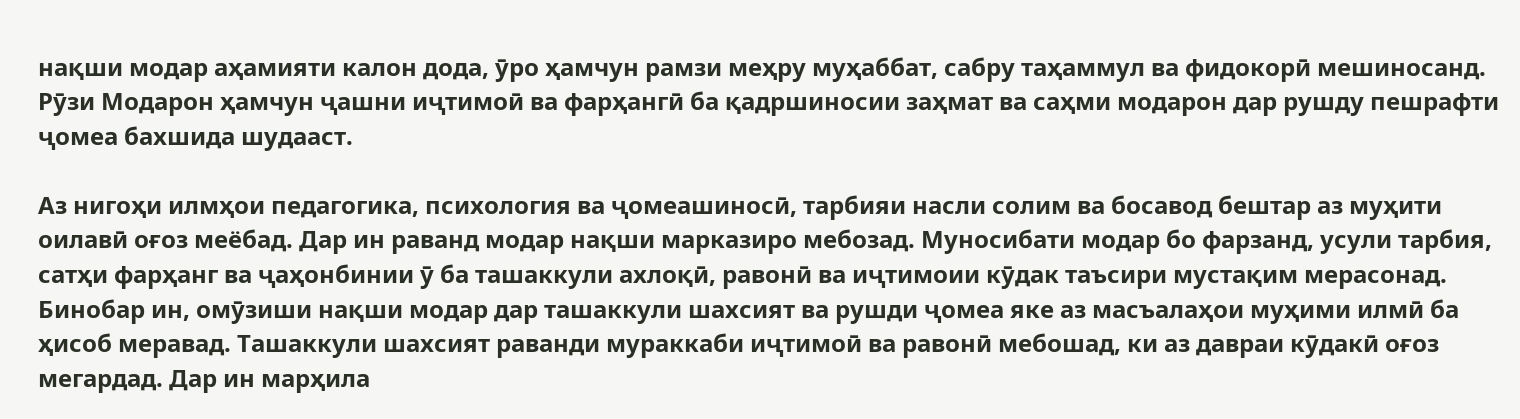нақши модар аҳамияти калон дода, ӯро ҳамчун рамзи меҳру муҳаббат, сабру таҳаммул ва фидокорӣ мешиносанд. Рӯзи Модарон ҳамчун ҷашни иҷтимоӣ ва фарҳангӣ ба қадршиносии заҳмат ва саҳми модарон дар рушду пешрафти ҷомеа бахшида шудааст.

Аз нигоҳи илмҳои педагогика, психология ва ҷомеашиносӣ, тарбияи насли солим ва босавод бештар аз муҳити оилавӣ оғоз меёбад. Дар ин раванд модар нақши марказиро мебозад. Муносибати модар бо фарзанд, усули тарбия, сатҳи фарҳанг ва ҷаҳонбинии ӯ ба ташаккули ахлоқӣ, равонӣ ва иҷтимоии кӯдак таъсири мустақим мерасонад. Бинобар ин, омӯзиши нақши модар дар ташаккули шахсият ва рушди ҷомеа яке аз масъалаҳои муҳими илмӣ ба ҳисоб меравад. Ташаккули шахсият раванди мураккаби иҷтимоӣ ва равонӣ мебошад, ки аз давраи кӯдакӣ оғоз мегардад. Дар ин марҳила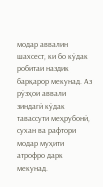модар аввалин шахсест, ки бо кӯдак робитаи наздик барқарор мекунад. Аз рӯзҳои аввали зиндагӣ кӯдак тавассути меҳрубонӣ, сухан ва рафтори модар муҳити атрофро дарк мекунад.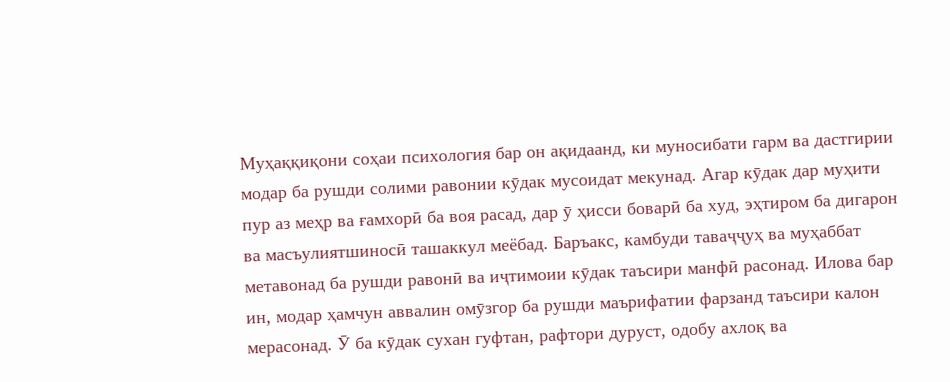Муҳаққиқони соҳаи психология бар он ақидаанд, ки муносибати гарм ва дастгирии модар ба рушди солими равонии кӯдак мусоидат мекунад. Агар кӯдак дар муҳити пур аз меҳр ва ғамхорӣ ба воя расад, дар ӯ ҳисси боварӣ ба худ, эҳтиром ба дигарон ва масъулиятшиносӣ ташаккул меёбад. Баръакс, камбуди таваҷҷуҳ ва муҳаббат метавонад ба рушди равонӣ ва иҷтимоии кӯдак таъсири манфӣ расонад. Илова бар ин, модар ҳамчун аввалин омӯзгор ба рушди маърифатии фарзанд таъсири калон мерасонад. Ӯ ба кӯдак сухан гуфтан, рафтори дуруст, одобу ахлоқ ва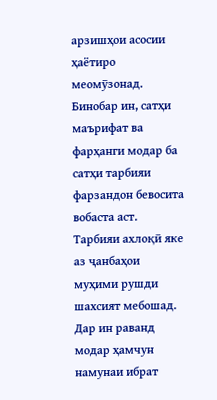арзишҳои асосии ҳаётиро меомӯзонад. Бинобар ин, сатҳи маърифат ва фарҳанги модар ба сатҳи тарбияи фарзандон бевосита вобаста аст. Тарбияи ахлоқӣ яке аз ҷанбаҳои муҳими рушди шахсият мебошад. Дар ин раванд модар ҳамчун намунаи ибрат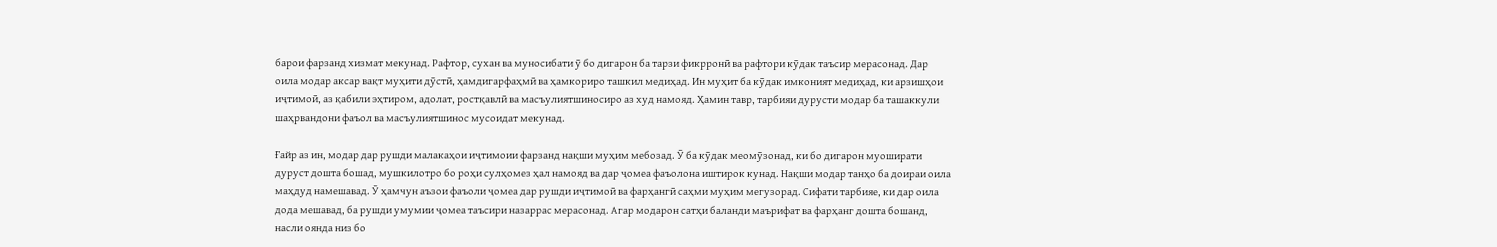барои фарзанд хизмат мекунад. Рафтор, сухан ва муносибати ӯ бо дигарон ба тарзи фикрронӣ ва рафтори кӯдак таъсир мерасонад. Дар оила модар аксар вақт муҳити дӯстӣ, ҳамдигарфаҳмӣ ва ҳамкориро ташкил медиҳад. Ин муҳит ба кӯдак имконият медиҳад, ки арзишҳои иҷтимоӣ, аз қабили эҳтиром, адолат, ростқавлӣ ва масъулиятшиносиро аз худ намояд. Ҳамин тавр, тарбияи дурусти модар ба ташаккули шаҳрвандони фаъол ва масъулиятшинос мусоидат мекунад.

Ғайр аз ин, модар дар рушди малакаҳои иҷтимоии фарзанд нақши муҳим мебозад. Ӯ ба кӯдак меомӯзонад, ки бо дигарон муоширати дуруст дошта бошад, мушкилотро бо роҳи сулҳомез ҳал намояд ва дар ҷомеа фаъолона иштирок кунад. Нақши модар танҳо ба доираи оила маҳдуд намешавад. Ӯ ҳамчун аъзои фаъоли ҷомеа дар рушди иҷтимоӣ ва фарҳангӣ саҳми муҳим мегузорад. Сифати тарбияе, ки дар оила дода мешавад, ба рушди умумии ҷомеа таъсири назаррас мерасонад. Агар модарон сатҳи баланди маърифат ва фарҳанг дошта бошанд, насли оянда низ бо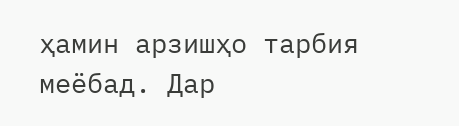ҳамин арзишҳо тарбия меёбад. Дар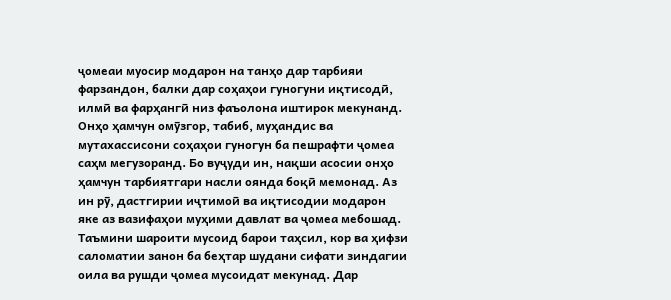ҷомеаи муосир модарон на танҳо дар тарбияи фарзандон, балки дар соҳаҳои гуногуни иқтисодӣ, илмӣ ва фарҳангӣ низ фаъолона иштирок мекунанд. Онҳо ҳамчун омӯзгор, табиб, муҳандис ва мутахассисони соҳаҳои гуногун ба пешрафти ҷомеа саҳм мегузоранд. Бо вуҷуди ин, нақши асосии онҳо ҳамчун тарбиятгари насли оянда боқӣ мемонад. Аз ин рӯ, дастгирии иҷтимоӣ ва иқтисодии модарон яке аз вазифаҳои муҳими давлат ва ҷомеа мебошад. Таъмини шароити мусоид барои таҳсил, кор ва ҳифзи саломатии занон ба беҳтар шудани сифати зиндагии оила ва рушди ҷомеа мусоидат мекунад. Дар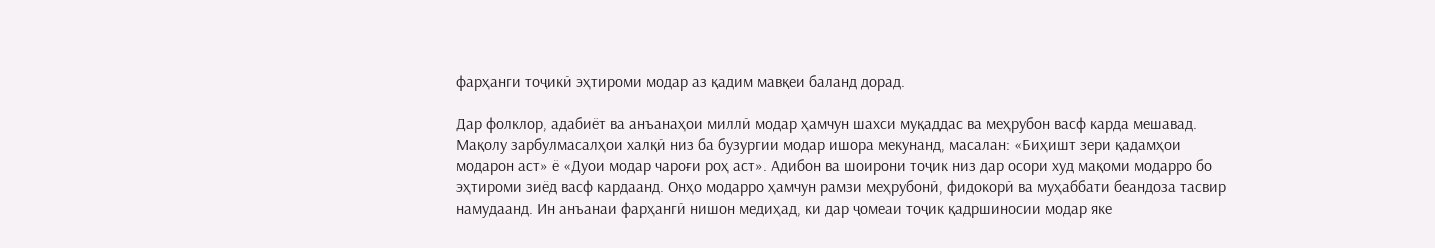фарҳанги тоҷикӣ эҳтироми модар аз қадим мавқеи баланд дорад.

Дар фолклор, адабиёт ва анъанаҳои миллӣ модар ҳамчун шахси муқаддас ва меҳрубон васф карда мешавад. Мақолу зарбулмасалҳои халқӣ низ ба бузургии модар ишора мекунанд, масалан: «Биҳишт зери қадамҳои модарон аст» ё «Дуои модар чароғи роҳ аст». Адибон ва шоирони тоҷик низ дар осори худ мақоми модарро бо эҳтироми зиёд васф кардаанд. Онҳо модарро ҳамчун рамзи меҳрубонӣ, фидокорӣ ва муҳаббати беандоза тасвир намудаанд. Ин анъанаи фарҳангӣ нишон медиҳад, ки дар ҷомеаи тоҷик қадршиносии модар яке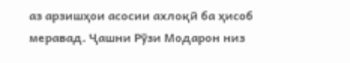аз арзишҳои асосии ахлоқӣ ба ҳисоб меравад. Ҷашни Рӯзи Модарон низ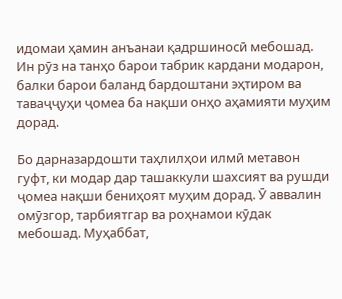идомаи ҳамин анъанаи қадршиносӣ мебошад. Ин рӯз на танҳо барои табрик кардани модарон, балки барои баланд бардоштани эҳтиром ва таваҷҷуҳи ҷомеа ба нақши онҳо аҳамияти муҳим дорад.

Бо дарназардошти таҳлилҳои илмӣ метавон гуфт, ки модар дар ташаккули шахсият ва рушди ҷомеа нақши бениҳоят муҳим дорад. Ӯ аввалин омӯзгор, тарбиятгар ва роҳнамои кӯдак мебошад. Муҳаббат,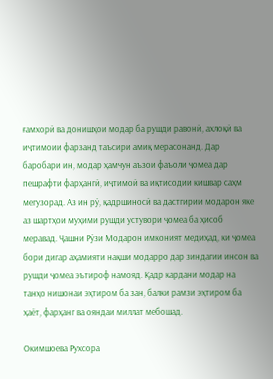ғамхорӣ ва донишҳои модар ба рушди равонӣ, ахлоқӣ ва иҷтимоии фарзанд таъсири амиқ мерасонанд. Дар баробари ин, модар ҳамчун аъзои фаъоли ҷомеа дар пешрафти фарҳангӣ, иҷтимоӣ ва иқтисодии кишвар саҳм мегузорад. Аз ин рӯ, қадршиносӣ ва дастгирии модарон яке аз шартҳои муҳими рушди устувори ҷомеа ба ҳисоб меравад. Ҷашни Рӯзи Модарон имконият медиҳад, ки ҷомеа бори дигар аҳамияти нақши модарро дар зиндагии инсон ва рушди ҷомеа эътироф намояд. Қадр кардани модар на танҳо нишонаи эҳтиром ба зан, балки рамзи эҳтиром ба ҳаёт, фарҳанг ва ояндаи миллат мебошад.

Окимшоева Рухсора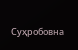Суҳробовна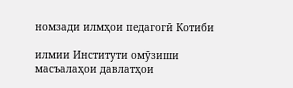номзади илмҳои педагогӣ Котиби

илмии Институти омӯзиши масъалаҳои давлатҳои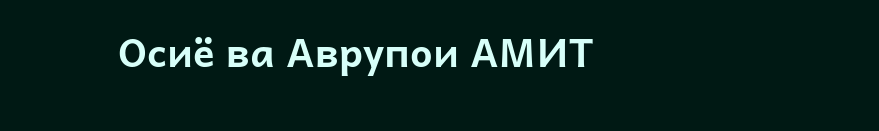Осиё ва Аврупои АМИТ